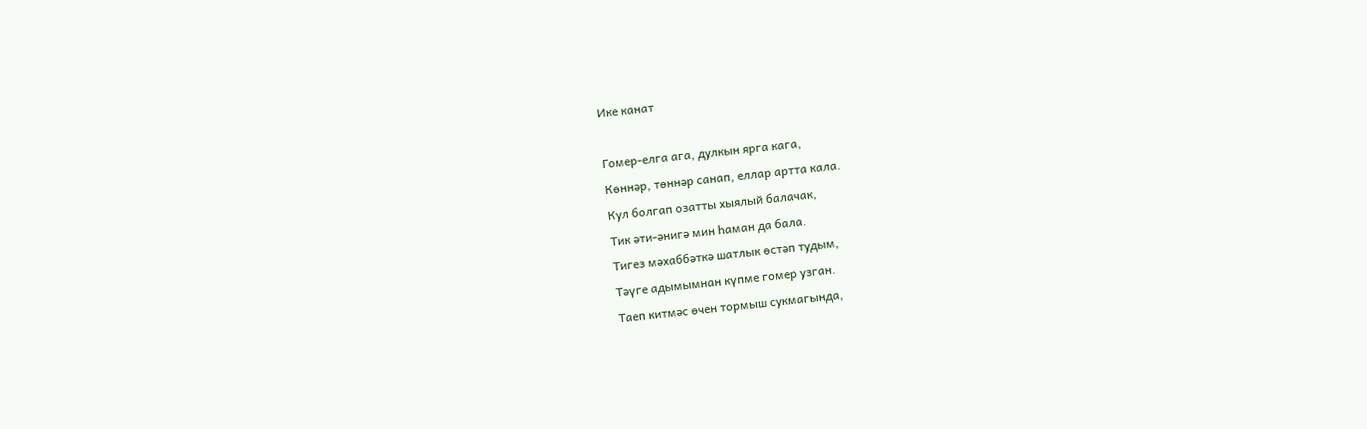Ике канат

Гомер-елга ага, дулкын ярга кага,
Көннәр, төннәр санап, еллар артта кала.
Кул болгап озатты хыялый балачак,
Тик әти-әнигә мин һаман да бала.
Тигез мәхаббәткә шатлык өстәп тудым,
Тәүге адымымнан күпме гомер узган.
Таеп китмәс өчен тормыш сукмагында,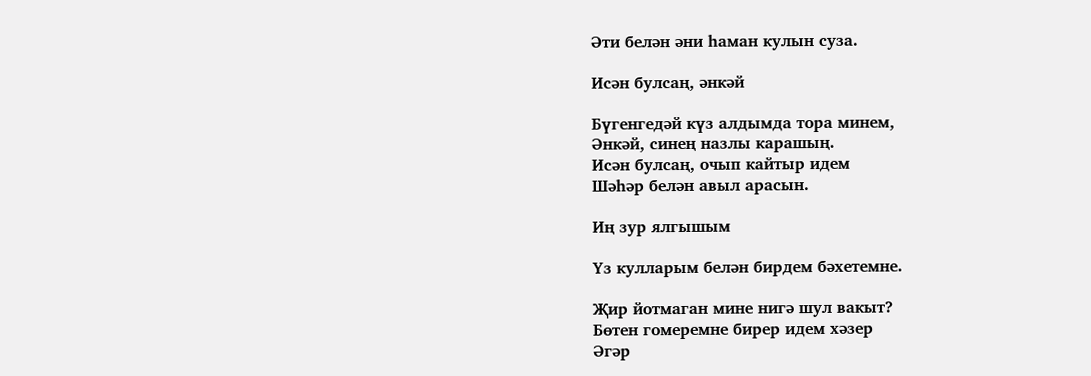Әти белән әни һаман кулын суза.

Исән булсаң, әнкәй

Бүгенгедәй күз алдымда тора минем,
Әнкәй, синең назлы карашың.
Исән булсаң, очып кайтыр идем
Шәһәр белән авыл арасын.

Иң зур ялгышым

Үз кулларым белән бирдем бәхетемне.

Җир йотмаган мине нигә шул вакыт?
Бөтен гомеремне бирер идем хәзер
Әгәр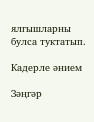ялгышларны булса туктатып.

Кадерле әнием

Зәңгәр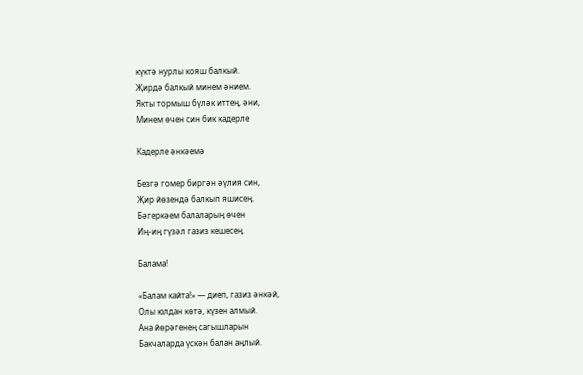күктә нурлы кояш балкый.
Җирдә балкый минем әнием.
Якты тормыш бүләк иттең, әни,
Минем өчен син бик кадерле

Кадерле әнкәемә

Безгә гомер биргән әүлия син,
Җир йөзендә балкып яшисең.
Бәгеркәем балаларың өчен
Иң-иң гүзәл газиз кешесең.

Балама!

«Балам кайта!» — диеп, газиз әнкәй,
Олы юлдан көтә, күзен алмый.
Ана йөрәгенең сагышларын
Бакчаларда үскән балан аңлый.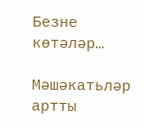Безне көтәләр…

Мәшәкатьләр артты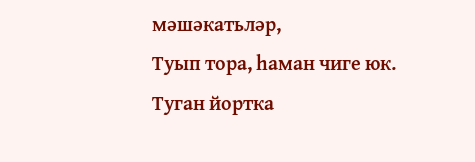мәшәкатьләр,
Туып тора, һаман чиге юк.
Туган йортка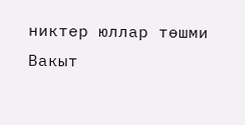никтер юллар төшми
Вакыт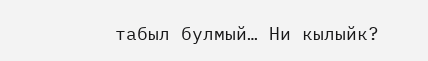табыл булмый… Ни кылыйк?